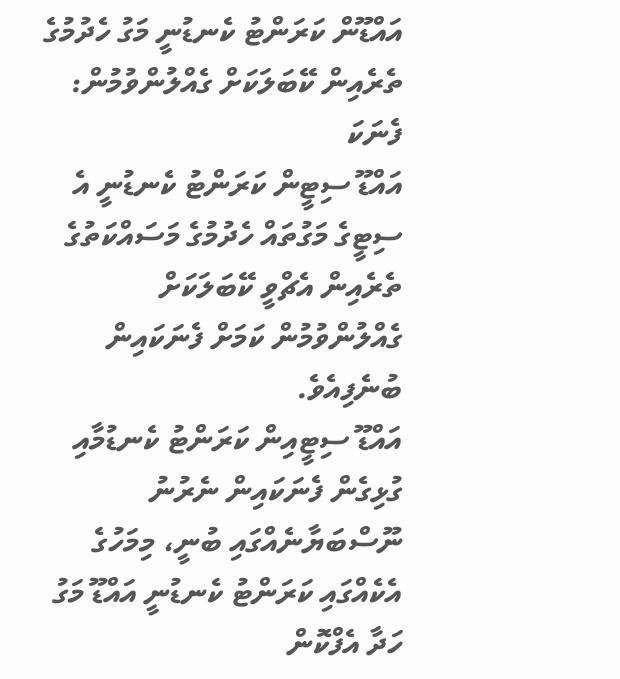އައްޑޫން ކަރަންޓު ކެނޑުނީ މަގު ހެދުމުގެ ތެރެއިން ކޭބަލަކަށް ގެއްލުންވުމުން: ފެނަކަ
އައްޑޫ ސިޓީން ކަރަންޓު ކެނޑުނީ އެ ސިޓީގެ މަގުތައް ހެދުމުގެ މަސައްކަތުގެ ތެރެއިން އެޗްވީ ކޭބަލަކަށް ގެއްލުންވުމުން ކަމަށް ފެނަކައިން ބުނެފިއެވެ.
އައްޑޫ ސިޓީއިން ކަރަންޓު ކެނޑުމާއި ގުޅިގެން ފެނަކައިން ނެރުނު ނޫސްބަޔާނެއްގައި ބުނީ، މިމަހުގެ އެކެއްގައި ކަރަންޓު ކެނޑުނީ އައްޑޫ މަގު ހަދާ އެފްކޮން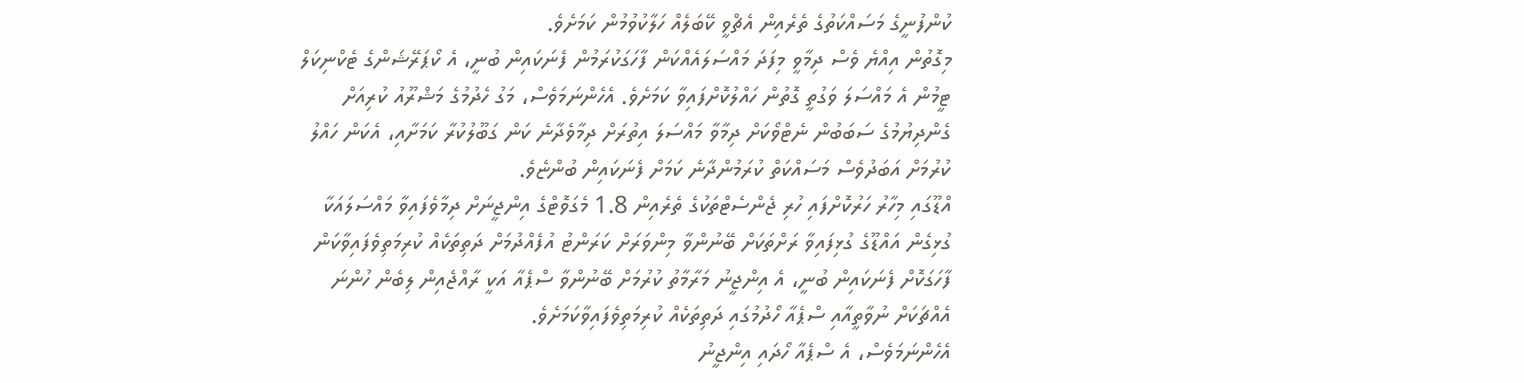ކުންފުނީގެ މަސައްކަތުގެ ތެރެއިން އެޗްވީ ކޭބަލެއް ހަލާކުވުމުން ކަމަށެވެ.
މިގޮތުން އިއްޔެ ވެސް ދިމާވީ މިފަދަ މައްސަލައެއްކަން ފާހަގަކުރަމުން ފެނަކައިން ބުނީ، އެ ކޯޕަރޭޝަންގެ ޓެކްނިކަލް ޓީމުން އެ މައްސަލަ ވަގުތީ ގޮތުން ހައްލުކޮށްފައިވާ ކަމަށެވެ. އެހެންނަމަވެސް، މަގު ހެދުމުގެ މަޝްރޫއު ކުރިއަށް ގެންދިޔުމުގެ ސަބަބުން ނެޓްވޯކަށް ދިމާވާ މައްސަލަ އިތުރަށް ދިމާވެދާނެ ކަން ގަބޫލުކުރާ ކަމަށާއި، އެކަން ހައްލު ކުރުމަށް އަބަދުވެސް މަސައްކަތް ކުރަމުންދާނެ ކަމަށް ފެނަކައިން ބުންޏެވެ.
އްޑޫގައި މިހާރު ހަރުކޮށްފައި ހުރި ޖެންސެޓްތަކުގެ ތެރެއިން 1.8 މެގަވޮޓްގެ އިންޖީނަށް ދިމާވެފައިވާ މައްސަލައަކާ ގުޅިގެން އައްޑޫގެ ގުޅިފައިވާ ރަށްތަކަށް ބޭނުންވާ މިންވަރަށް ކަރަންޓު އުފެއްދުމަށް ދަތިތަކެއް ކުރިމަތިވެފައިވާކަން ފާހަގަކޮށް ފެނަކައިން ބުނީ، އެ އިންޖީނު މަރާމާތު ކުރުމަށް ބޭނުންވާ ސްޕެއާ އަކީ ރާއްޖެއިން ލިބެން ހުންނަ އެއްޗަކަށް ނުވާތީއާއި ސްޕެއާ ހޯދުމުގައި ދަތިތަކެއް ކުރިމަތިވެފައިވާކަމަށެވެ.
އެހެންނަމަވެސް، އެ ސްޕެއާ ހޯދައި އިންޖީނު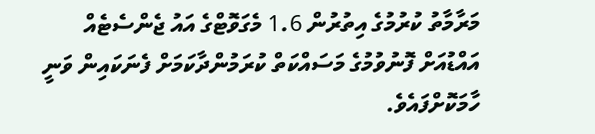މަރާމާތު ކުރުމުގެ އިތުރުން 1.6 މެގަވޮޓްގެ އައު ޖެންސެޓެއް އައްޑުއަށް ފޮނުވުމުގެ މަސައްކަތް ކުރަމުންދާކަމަށް ފެނަކައިން ވަނީ ހާމަކޮށްފައެވެ.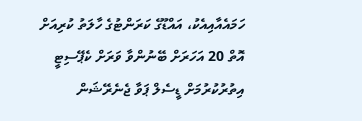ހަމައެއާއިއެކު، އައްޑޫގެ ކަރަންޓުގެ ހާލަތު ކުރިއަށް އޮތް 20 އަހަރަށް ބޭނުންވާ ވަރަށް ކެޕޭސިޓީ އިތުރުކުރުމަށް ޑީސެލް ޕަވާ ޖެނެރޭޝަން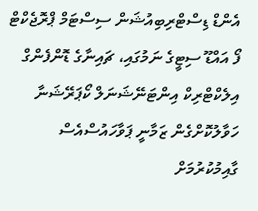އެންޑް ޑިސްޓްރިބިއުޝަން ސިސްޓަމް ޕްރޮޖެކްޓް ފޯ އައްޑޫ ސިޓީގެ ނަމުގައި، ޗައިނާގެ ޑޮންފެންގް އިލެކްޓްރިކް އިންޓަނޭޝަނަލް ކޯޕަރޭޝަނާ ހަވާލުކޮށްގެން ޒަމާނީ ޕަވާހައުސްއެސް ގާއިމުކުރުމަށް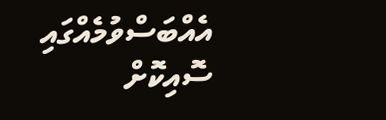އެއްބަސްވުމެއްގައި ސޮއިކޮށް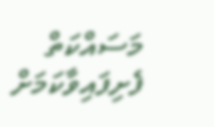މަސައްކަތް ފެށިފައިވާކަމަށް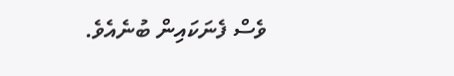ވެސް ފެނަކައިން ބުނެއެވެ.